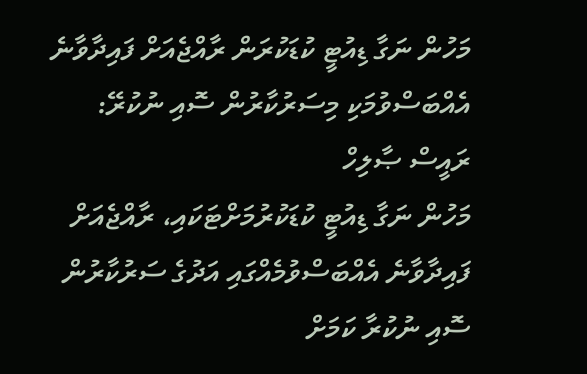މަހުން ނަގާ ޑިއުޓީ ކުޑަކުރަން ރާއްޖެއަށް ފައިދާވާނެ އެއްބަސްވުމަކި މިސަރުކާރުން ސޮއި ނުކުރޭ: ރައީސް ޞާލިހް
މަހުން ނަގާ ޑިއުޓީ ކުޑަކުރުމަށްޓަކައި، ރާއްޖެއަށް ފައިދާވާނެ އެއްބަސްވުމެއްގައި އަދުގެ ސަރުކާރުން ސޮއި ނުކުރާ ކަމަށް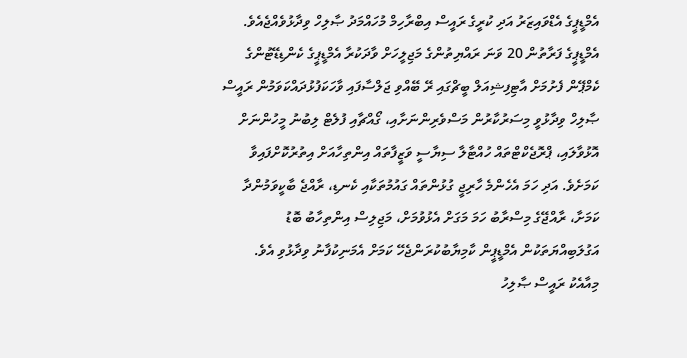އެމްޑީޕީގެ އެޑްވައިޒަރު އަދި ކުރީގެ ރައީސް އިބްރާހިމް މުހައްމަދު ޞާލިހް ވިދާޅުވެއްޖެއެވެ.
އެމްޑީޕީގެ ފަރާތުން 20 ވަނަ ރައްޔިތުންގެ މަޖިލީހަށް ވާދަކުރާ އެމްޑީޕީގެ ކެންޑިޑޭޓުންގެ ކެމްޕޭން ފެށުމަށް އާޓިފިޝިއަލް ބީޗްގައި ރޭ ބޭއްވި ޖަލްސާފައި ވާހަކަފުޅުދައްކަވަމުން ރައީސް ޞާލިހް ވިދާޅުވީ މިސަރުކާރުން މަސްވެރިންނަށާއި، ގޯއްޗާއި ފުލެޓް ލިބުނު މީހުންނަށް އޮޅުވާލައި، ޕްރޮޖެކްޓްތައް ހުއްޓާލާ ސިޔާސީ ވަޒީފާތައް އިންތިހާއަށް އިތުރުކޮށްފައިވާ ކަމަށެވެ. އަދި ހަމަ އެހެންމެ ހާރިޖީ ގުޅުންތައް ގައުމުތަކާއި ކެނޑި، ރާއްޖެ ބާކީވަމުންދާ ކަމަށާ، ރާއްޖޭގެ މިސްރާބު ހަމަ މަގަށް އެޅުވުމަށް، މަޖިލިސް އިންތިހާބު ބޮޑު އަގުލަބިއްޔަތަކުން އެމްޑީޕީން ކާމިޔާބުކުރަންޖެހޭ ކަމަށް އެމަނިކުފާނު ވިދާޅުވި އެވެ.
މިއާއެކު ރައީސް ޞާލިހު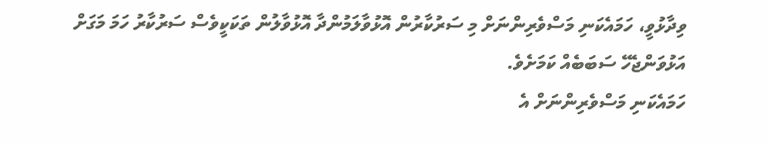ވިދާޅުވީ، ހަމައެކަނި މަސްވެރިންނަށް މި ސަރުކާރުން އޮޅުވާލަމުންދާ އޮޅުވާލުން ތަކަކީވެސް ސަރުކާރު ހަމަ މަގަށް އަޅުވަންޖެހޭ ސަބަބެއް ކަމަށެވެ.
ހަމައެކަނި މަސްވެރިންނަށް އެ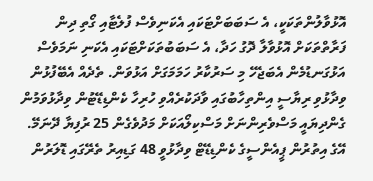އޮޅުވާލުންތަކަކީ، އެ ސަބަބަށްޓަކައި އެކަނިވެސް ފުލެޓާއި ގޯތި ދިން ފަރާތްތަކަށް އޮޅުވާލާ ދޮގު ހަދާ، އެ ސަބަބުތަކަށްޓަކައި އެކަނި ނަމަވެސް އަޅުގަނޑުމެން އެބަޖެހޭ މި ސަރުކާރު ހަމަމަގަށް އަޅުވަން. ތެދެއް އެބޭފުޅުން ވިދާޅުވި ރިޔާސީ އިންތިހާބުގައި ވާދަކުރެއްވި ހުރިހާ ކެންޑިޑޭޓުން ވިދާޅުވަމުން ގެންދިޔައީ މަސްވެރިންނަށް މަސްކިލޯއަކަށް މަދުވެގެން 25 ރުފިޔާ ދޭނަމޭ. އޭގެ އިތުރުން ޕީއެންސީގެ ކެންޑިޑޭޓް ވިދާޅުވީ 48 ގަޑިއިރު ތެރޭގައި ޑޮލަރުން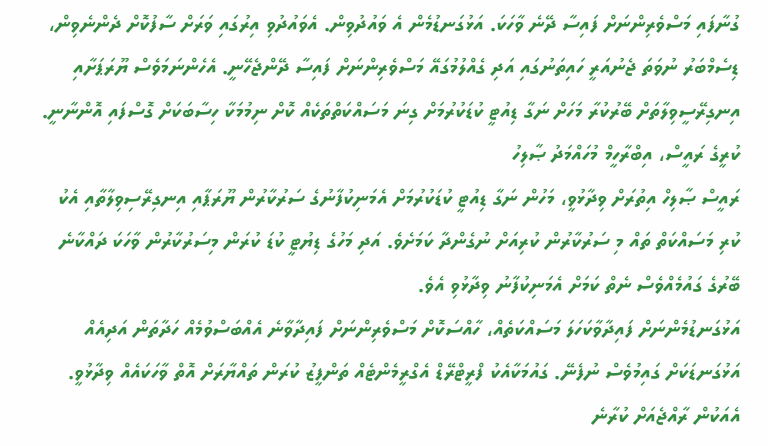ގުނާފައި މަސްވެރިންނަށް ފައިސާ ދޭނެ ވާހަކަ. އަޅުގަނޑުމެން އެ ވައުދުވިން. އެވައުދުވި އިރުގައި ވަރަށް ސާފުކޮށް ދެންނެވިން، ޑިސެމްބަރު ނުވަތަ ޖެނުއަރީ ހައިތަނުގައި އަދި ގެއްލުމުގައޭ މަސްވެރިންނަށް ފައިސާ ދޭންޖެހޭނީ. އެހެންނަމަވެސް ޔޫރަޕަށާއި އިނގިރޭސީވިލާތަށް ބޭރުކުރާ މަހަށް ނަގާ ޑިއުޓީ ކުޑަކުރުމަށް ގިނަ މަސައްކަތްތަކެއް ކޮށް ނިމުމަކާ ހިސާބަކަށް ގޮސްފައި އޮންނާނީ.
ކުރީގެ ރައީސް، އިބްރާހީމް މުހައްމަދު ޞާލިހު
ރައީސް ޞާލިހް އިތުރަށް ވިދާޅުވީ، މަހުން ނަގާ ޑިއުޓީ ކުޑަކުރުމަށް އެމަނިކުފާނުގެ ސަރުކާރުން ޔޫރަޕާއި އިނގިރޭސިވިލާތާއި އެކު ކުރި މަސައްކަތް ތައް މި ސަރުކާރުން ކުރިއަށް ނުގެންދާ ކަމަށެވެ. އަދި މަހުގެ ޑިޔުޓީ ކުޑަ ކުރަން މިސަރުކާރުން ވާހަކަ ދައްކާނެ ބޭރުގެ ގައުމެއްވެސް ނެތް ކަމަށް އެމަނިކުފާނު ވިދާޅުވި އެވެ.
އަޅުގަނޑުމެންނަށް ފައިދާވާކަހަލަ މަސައްކަތެއް، ހާއްސަކޮށް މަސްވެރިންނަށް ފައިދާވާނެ އެއްބަސްވުމެއް ހަދާތަން އަދިއެއް އަޅުގަނޑަކަށް ގައިމުވެސް ނުފެނޭ. ގައުމަކާއެކު ފްރީޓްރޭޑް އެގްރީމެންޓެއް ތަންފީޒު ކުރަން ތައްޔާރަށް އޮތް ވާހަކައެއް ވިދާޅުވީ. އެއަކުން ރާއްޖެއަށް ކުރާނެ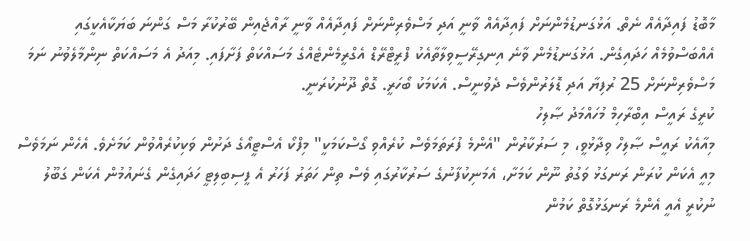މާބޮޑު ފައިދާއެއް ނެތް. އަޅުގަނޑުމެންނަށް ފައިދާއެއް ވާނީ އަދި މަސްވެރިންނަށް ފައިދާއެއް ވާނީ ރާއްޖެއިން ބޭރުކުރާ މަސް ގަންނަ ބަޔަކާއެކީގައި އެއްބަސްވުމެއް ހަދައިގެން. އަޅުގަނޑުމެން ވާނެ އިނގިރޭސީވިލާތާއެކު ފްރީޓްރޭޑް އެގްރީމެންޓެއްގެ މަސައްކަތް ފަށާފައި. މިއަދު އެ މަސައްކަތް ނިންމާލެވުނު ނަމަ މަސްވެރިންނަށް 25 ރުފިޔާ އަދި ޑޮލަރުންވެސް ދެވުނީސް. އެކަމަކު ބޯހަރީ. ގޮތް ދޫނުކުރަނީ.
ކުރީގެ ރައީސް އިބްރާހިމް މުހައްމަދު ޞާލިހު
މިއާއެކު ރައީސް ޞާލިހް ވިދާޅުވީ، މި ސަރުކާރުން "އެންމެ ފުރަތަމަވެސް ކުރެއްވި ގޯސްކަމަކީ" މިފްކޯ އެސްޓީއޯގެ ދަށުން ވަކިކުރެއްވުން ކަމަށެވެ. އެހެން ނަމަވެސް މިއީ އެކަން ކުރަން ރަނގަޅު ވަގުތު ނޫން ކަމަށާ، އެމަނިކުފާނުގެ ސަރުކާރުގައި ވެސް ތިން ހަތަރު ފަހަރު އެ ފީސިބިލިޓީ ހަދައިގެން ގެނައުމުން އެކަން ގަބޫލު ނުކުރީ އެއީ އެންމެ ރަނގަޅުގޮތް ކަމުން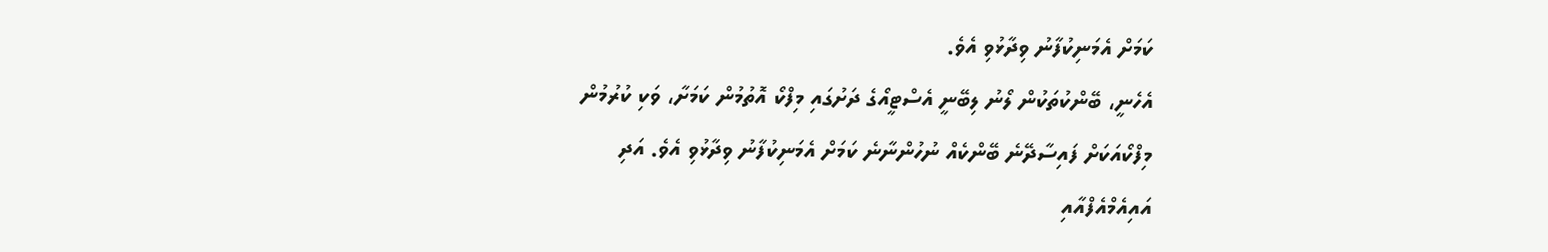ކަމަށް އެމަނިކުފާނު ވިދާޅުވި އެވެ.
އެހެނީ، ބޭންކުތަކުން ލޯނު ލިބޭނީ އެސްޓީއޯގެ ދަށުގައި މިފްކޯ އޮތުމުން ކަމަށާ، ވަކި ކުރުމުން މިފްކޯއަކަށް ފައިސާދޭނެ ބޭންކެއް ނުހުންނާނެ ކަމަށް އެމަނިކުފާނު ވިދާޅުވި އެވެ. އަދި އައިއެމްއެފްއާއި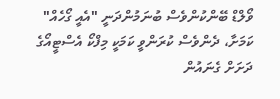ވޯލްޑް ބޭންކުންވެސް ބުނަމުންދަނީ "އެއީ ގޯހެއް" ކަމަށާ، ދެންވެސް ކުރަންވީ ކަމަކީ މިފްކޯ އެސްޓީއޯގެ ދަށަށް ގެނައުން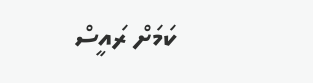ކަމަށް ރައީސް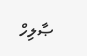ޞާލިހް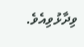ވިދާޅުވިއެވެ.